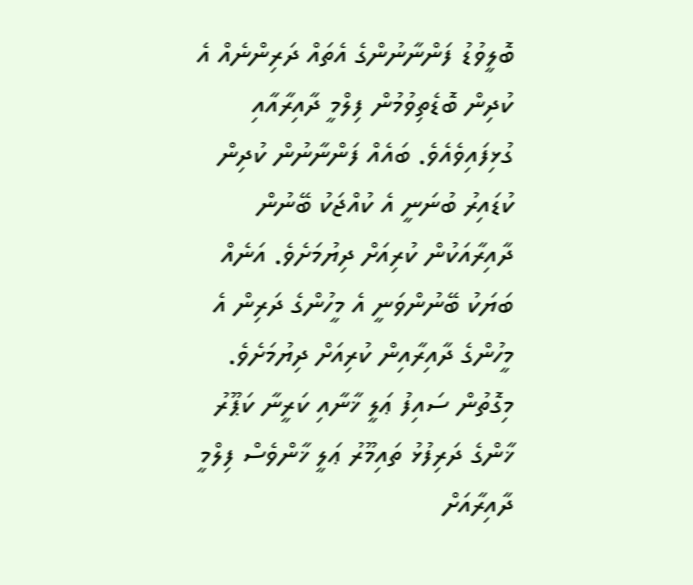ބޮލީވުޑު ފަންނާނުންގެ އެތައް ދަރިންނެއް އެ ކުދިން ބޮޑެތިވުމުން ފިލްމީ ދާއިރާއާއި ގުޅިފައިވެއެވެ. ބައެއް ފަންނާނުން ކުދިން ކުޑައިރު ބުނަނީ އެ ކުއްޖަކު ބޭނުން ދާއިރާއަކުން ކުރިއަށް ދިޔުމަށެވެ. އަނެއް ބަޔަކު ބޭނުންވަނީ އެ މީހުންގެ ދަރިން އެ މީހުންގެ ދާއިރާއިން ކުރިއަށް ދިޔުމަށެވެ.
މިގޮތުން ސައިފު ޢަލީ ޚާނާއި ކަރީނާ ކަޕޫރު ޚާންގެ ދަރިފުޅު ތައިމޫރު ޢަލީ ޚާންވެސް ފިލްމީ ދާއިރާއަށް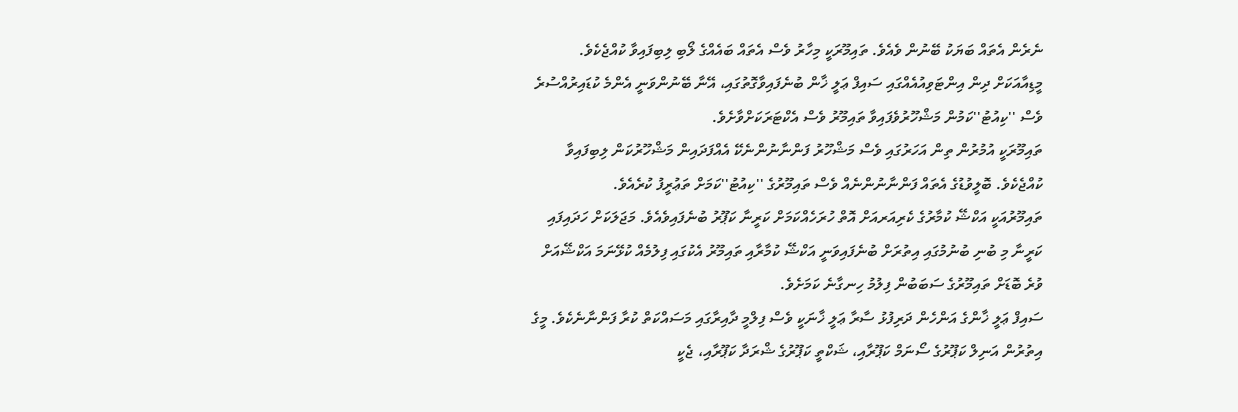ނެރެން އެތައް ބަޔަކު ބޭނުން ވެއެވެ. ތައިމޫރަކީ މިހާރު ވެސް އެތައް ބައެއްގެ ލޯބި ލިބިފައިވާ ކުއްޖެކެވެ.
މީޑިއާއަކަށް ދިން އިންޓަވިއުއެއްގައި ސައިފް ޢަލީ ޚާން ބުނެފައިވާގޮތުގައި، އޭނާ ބޭނުންވަނީ އެންމެ ކުޑައިރުއްސުރެ ވެސް ''ކިއުޓު''ކަމުން މަޝްހޫރުވެފައިވާ ތައިމޫރު ވެސް އެކްޓަރަކަށްވާށެވެ.
ތައިމޫރަކީ އުމުރުން ތިން އަހަރުގައި ވެސް މަޝްހޫރު ފަންނާނުންނެކޭ އެއްފަދައިން މަޝްހޫރުކަން ލިބިފައިވާ ކުއްޖެކެވެ. ބޮލީވުޑުގެ އެތައް ފަންނާނުންނެއް ވެސް ތައިމޫރުގެ ''ކިއުޓު''ކަމަށް ތަޢުރީފު ކުރެއެވެ.
ތައިމޫރުއަކީ އަކްޝޭ ކުމާރުގެ ކެރިއަރއަށް އޮތް ހުރަހެއްކަމަށް ކަރީނާ ކަޕޫރު ބުނެފައިވެއެވެ. މަޖަލަކަށް ހަދައިފައި ކަރީނާ މި ބުނި ބުނުމުގައި އިތުރަށް ބުނެފައިވަނީ އަކްޝޭ ކުމާރާއި ތައިމޫރު އެކުގައި ފިލުމެއް ކުޅޭނަމަ އަކްޝޭއަށް ވުރެ ބޮޑަށް ތައިމޫރުގެ ސަބަބުން ފިލުމު ހިނގާނެ ކަމަށެވެ.
ސައިފް ޢަލީ ޚާންގެ އަންހެން ދަރިފުޅު ސާރާ ޢަލީ ޚާނަކީ ވެސް ފިލްމީ ދާއިރާގައި މަސައްކަތް ކުރާ ފަންނާނެކެވެ. މީގެ އިތުރުން އަނިލް ކަޕޫރުގެ ސޯނަމް ކަޕޫރާއި، ޝަކްތީ ކަޕޫރުގެ ޝްރަދާ ކަޕޫރާއި، ޖެކީ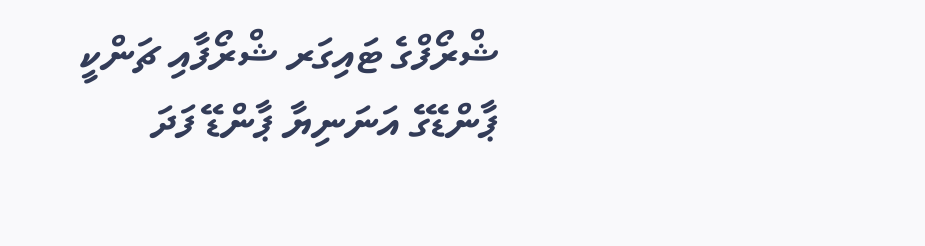ޝްރޯފްގެ ޓައިގަރ ޝްރޯފާއި ޗަންކީ ޕާންޑޭގެ އަނަނިޔާ ޕާންޑޭ ފަދަ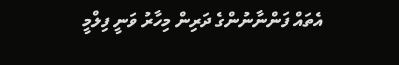އެތައް ފަންނާނުންގެ ދަރިން މިހާރު ވަނީ ފިލްމީ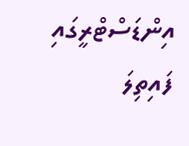އިންޑަސްޓްރީގައި ފައިތިލަ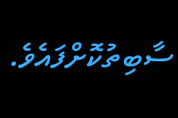ސާބިތުކޮށްފައެވެ.